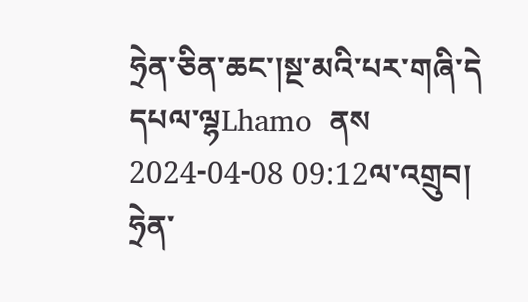ཧྲེན་ཅིན་ཆང་།སྔ་མའི་པར་གཞི་དེ དཔལ་ལྷLhamo  ནས 2024-04-08 09:12ལ་འགྲུབ།
ཧྲེན་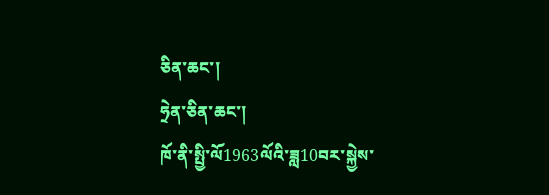ཅིན་ཆང་།
ཧྲེན་ཅིན་ཆང་།
ཁོ་ནི་སྤྱི་ལོ1963ལོའི་ཟླ10བར་སྐྱེས་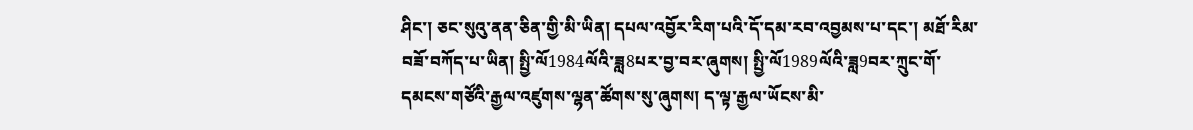ཤིང་། ཅང་སུའུ་ནན་ཅིན་གྱི་མི་ཡིན། དཔལ་འབྱོར་རིག་པའི་དོ་དམ་རབ་འབྱམས་པ་དང་། མཐོ་རིམ་བཟོ་བཀོད་པ་ཡིན། སྤྱི་ལོ1984ལོའི་ཟླ8པར་བྱ་བར་ཞུགས། སྤྱི་ལོ1989ལོའི་ཟླ9བར་ཀྲུང་གོ་དམངས་གཙོའི་རྒྱལ་འཛུགས་ལྷན་ཚོགས་སུ་ཞུགས། ད་ལྟ་རྒྱལ་ཡོངས་མི་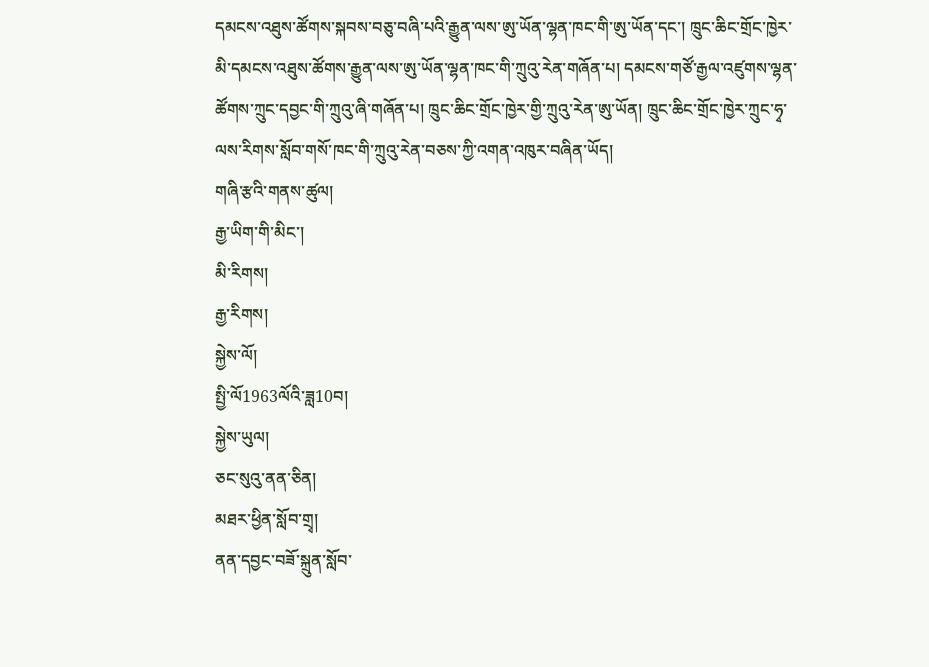དམངས་འཐུས་ཚོགས་སྐབས་བཅུ་བཞི་པའི་རྒྱུན་ལས་ཨུ་ཡོན་ལྷན་ཁང་གི་ཨུ་ཡོན་དང་། ཁྲུང་ཆིང་གྲོང་ཁྱེར་མི་དམངས་འཐུས་ཚོགས་རྒྱུན་ལས་ཨུ་ཡོན་ལྷན་ཁང་གི་ཀྲུའུ་རེན་གཞོན་པ། དམངས་གཙོ་རྒྱལ་འཛུགས་ལྷན་ཚོགས་ཀྲུང་དབྱང་གི་ཀྲུའུ་ཞི་གཞོན་པ། ཁྲུང་ཆིང་གྲོང་ཁྱེར་གྱི་ཀྲུའུ་རེན་ཨུ་ཡོན། ཁྲུང་ཆིང་གྲོང་ཁྱེར་ཀྲུང་ཧྭ་ལས་རིགས་སློབ་གསོ་ཁང་གི་ཀྲུའུ་རེན་བཅས་ཀྱི་འགན་འཁུར་བཞིན་ཡོད།
གཞི་རྩའི་གནས་ཚུལ།
རྒྱ་ཡིག་གི་མིང་།
མི་རིགས།
རྒྱ་རིགས།
སྐྱེས་ལོ།
སྤྱི་ལོ1963ལོའི་ཟླ10བ།
སྐྱེས་ཡུལ།
ཅང་སུའུ་ནན་ཅིན།
མཐར་ཕྱིན་སློབ་གྲྭ།
ནན་དབྱང་བཟོ་སྐྲུན་སློབ་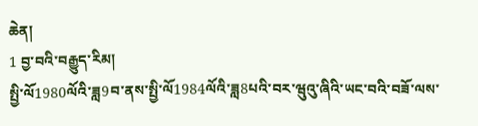ཆེན།
1 བྱ་བའི་བརྒྱུད་རིམ།
སྤྱི་ལོ1980ལོའི་ཟླ9བ་ནས་སྤྱི་ལོ1984ལོའི་ཟླ8པའི་བར་ཝུའུ་ཞིའི་ཡང་བའི་བཟོ་ལས་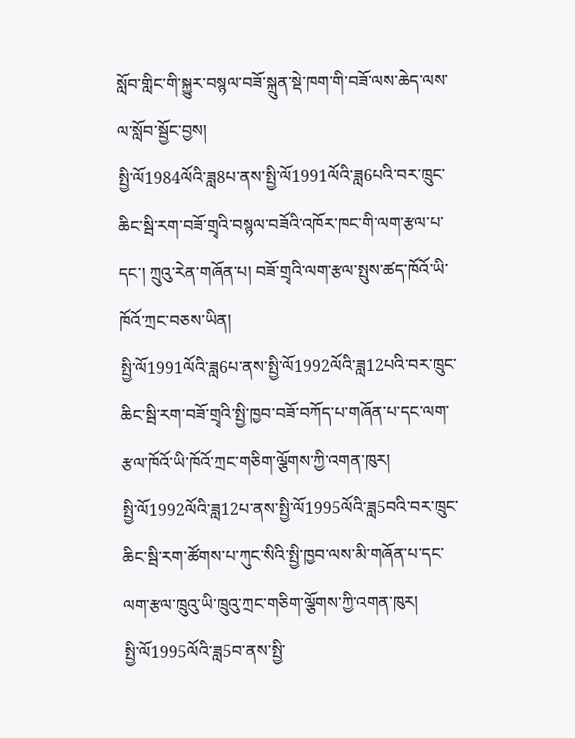སློབ་གླིང་གི་སྐྱུར་བསྙལ་བཟོ་སྐྲུན་སྡེ་ཁག་གི་བཟོ་ལས་ཆེད་ལས་ལ་སློབ་སྦྱོང་བྱས།
སྤྱི་ལོ1984ལོའི་ཟླ8པ་ནས་སྤྱི་ལོ1991ལོའི་ཟླ6པའི་བར་ཁྲུང་ཆིང་སྦི་རག་བཟོ་གྲྭའི་བསྙལ་བཟོའི་འཁོར་ཁང་གི་ལག་རྩལ་པ་དང་། ཀྲུའུ་རེན་གཞོན་པ། བཟོ་གྲྭའི་ལག་རྩལ་སྤུས་ཚད་ཁོའོ་ཡི་ཁོའོ་ཀྲང་བཅས་ཡིན།
སྤྱི་ལོ1991ལོའི་ཟླ6པ་ནས་སྤྱི་ལོ1992ལོའི་ཟླ12པའི་བར་ཁྲུང་ཆིང་སྦི་རག་བཟོ་གྲྭའི་སྤྱི་ཁྱབ་བཟོ་བཀོད་པ་གཞོན་པ་དང་ལག་རྩལ་ཁོའོ་ཡི་ཁོའོ་ཀྲང་གཅིག་ལྕོགས་ཀྱི་འགན་ཁུར།
སྤྱི་ལོ1992ལོའི་ཟླ12པ་ནས་སྤྱི་ལོ1995ལོའི་ཟླ5བའི་བར་ཁྲུང་ཆིང་སྦི་རག་ཚོགས་པ་ཀུང་སིའི་སྤྱི་ཁྱབ་ལས་མི་གཞོན་པ་དང་ལག་རྩལ་ཁྲུའུ་ཡི་ཁྲུའུ་ཀྲང་གཅིག་ལྕོགས་ཀྱི་འགན་ཁུར།
སྤྱི་ལོ1995ལོའི་ཟླ5བ་ནས་སྤྱི་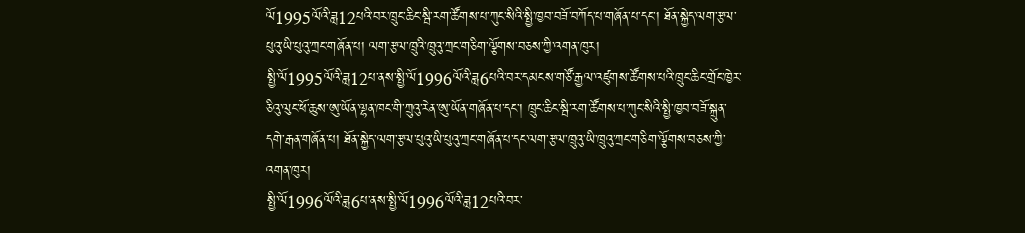ལོ1995ལོའི་ཟླ12པའི་བར་ཁྲུང་ཆིང་སྦི་རག་ཚོགས་པ་ཀུང་སིའི་སྤྱི་ཁྱབ་བཟོ་བཀོད་པ་གཞོན་པ་དང་། ཐོན་སྐྱེད་ལག་རྩལ་པུའུ་ཡི་པུའུ་ཀྲང་གཞོན་པ། ལག་རྩལ་ཁྲུའི་ཁྲུའུ་ཀྲང་གཅིག་ལྕོགས་བཅས་ཀྱི་འགན་ཁུར།
སྤྱི་ལོ1995ལོའི་ཟླ12པ་ནས་སྤྱི་ལོ1996ལོའི་ཟླ6པའི་བར་དམངས་གཙོ་རྒྱལ་འཛུགས་ཚོགས་པའི་ཁྲུང་ཆིང་གྲོང་ཁྱེར་ཅིའུ་ལུང་ཕོ་ཆུས་ཨུ་ཡོན་ལྷན་ཁང་གི་ཀྲུའུ་རེན་ཨུ་ཡོན་གཞོན་པ་དང་། ཁྲུང་ཆིང་སྦི་རག་ཚོགས་པ་ཀུང་སིའི་སྤྱི་ཁྱབ་བཟོ་སྐྲུན་དགེ་རྒན་གཞོན་པ། ཐོན་སྐྱེད་ལག་རྩལ་པུའུ་ཡི་པུའུ་ཀྲང་གཞོན་པ་དང་ལག་རྩལ་ཁྲུའུ་ཡི་ཁྲུའུ་ཀྲང་གཅིག་ལྕོགས་བཅས་ཀྱི་འགན་ཁུར།
སྤྱི་ལོ1996ལོའི་ཟླ6པ་ནས་སྤྱི་ལོ1996ལོའི་ཟླ12པའི་བར་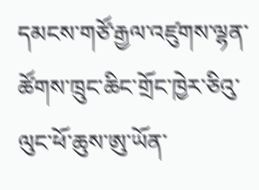དམངས་གཙོ་རྒྱལ་འཛུགས་ལྷན་ཚོགས་ཁྲུང་ཆིང་གྲོང་ཁྱེར་ཅིའུ་ལུང་ཕོ་ཆུས་ཨུ་ཡོན་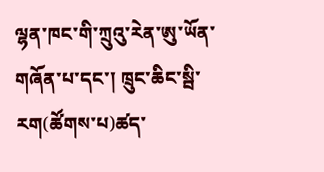ལྷན་ཁང་གི་ཀྲུའུ་རེན་ཨུ་ཡོན་གཞོན་པ་དང་། ཁྲུང་ཆིང་སྦི་རག(ཚོགས་པ)ཚད་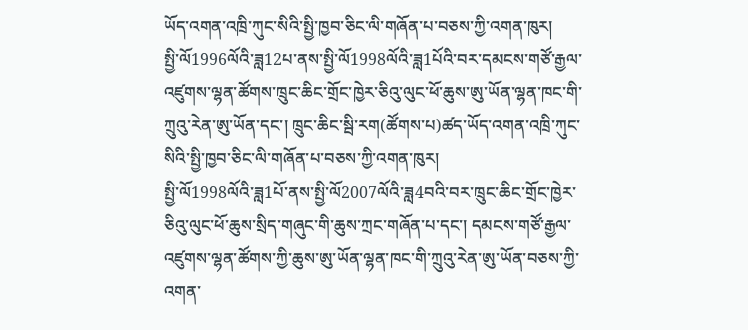ཡོད་འགན་འཁྲི་ཀུང་སིའི་སྤྱི་ཁྱབ་ཅིང་ལི་གཞོན་པ་བཅས་ཀྱི་འགན་ཁུར།
སྤྱི་ལོ1996ལོའི་ཟླ12པ་ནས་སྤྱི་ལོ1998ལོའི་ཟླ1པོའི་བར་དམངས་གཙོ་རྒྱལ་འཛུགས་ལྷན་ཚོགས་ཁྲུང་ཆིང་གྲོང་ཁྱེར་ཅིའུ་ལུང་ཕོ་ཆུས་ཨུ་ཡོན་ལྷན་ཁང་གི་ཀྲུའུ་རེན་ཨུ་ཡོན་དང་། ཁྲུང་ཆིང་སྦི་རག(ཚོགས་པ)ཚད་ཡོད་འགན་འཁྲི་ཀུང་སིའི་སྤྱི་ཁྱབ་ཅིང་ལི་གཞོན་པ་བཅས་ཀྱི་འགན་ཁུར།
སྤྱི་ལོ1998ལོའི་ཟླ1པོ་ནས་སྤྱི་ལོ2007ལོའི་ཟླ4བའི་བར་ཁྲུང་ཆིང་གྲོང་ཁྱེར་ཅིའུ་ལུང་ཕོ་ཆུས་སྲིད་གཞུང་གི་ཆུས་ཀྲང་གཞོན་པ་དང་། དམངས་གཙོ་རྒྱལ་འཛུགས་ལྷན་ཚོགས་ཀྱི་ཆུས་ཨུ་ཡོན་ལྷན་ཁང་གི་ཀྲུའུ་རེན་ཨུ་ཡོན་བཅས་ཀྱི་འགན་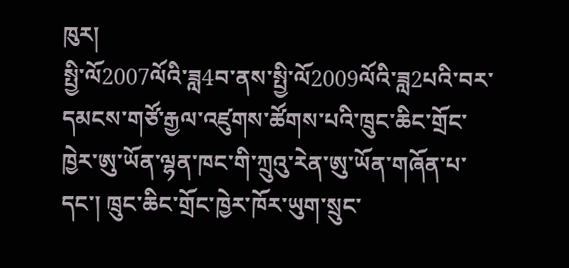ཁུར།
སྤྱི་ལོ2007ལོའི་ཟླ4བ་ནས་སྤྱི་ལོ2009ལོའི་ཟླ2པའི་བར་དམངས་གཙོ་རྒྱལ་འཛུགས་ཚོགས་པའི་ཁྲུང་ཆིང་གྲོང་ཁྱེར་ཨུ་ཡོན་ལྷན་ཁང་གི་ཀྲུའུ་རེན་ཨུ་ཡོན་གཞོན་པ་དང་། ཁྲུང་ཆིང་གྲོང་ཁྱེར་ཁོར་ཡུག་སྲུང་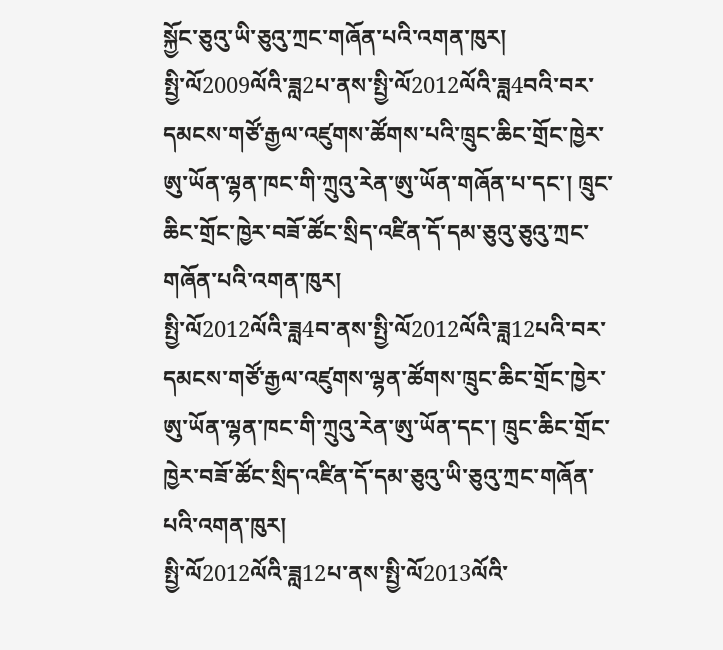སྐྱོང་ཅུའུ་ཡི་ཅུའུ་ཀྲང་གཞོན་པའི་འགན་ཁུར།
སྤྱི་ལོ2009ལོའི་ཟླ2པ་ནས་སྤྱི་ལོ2012ལོའི་ཟླ4བའི་བར་དམངས་གཙོ་རྒྱལ་འཛུགས་ཚོགས་པའི་ཁྲུང་ཆིང་གྲོང་ཁྱེར་ཨུ་ཡོན་ལྷན་ཁང་གི་ཀྲུའུ་རེན་ཨུ་ཡོན་གཞོན་པ་དང་། ཁྲུང་ཆིང་གྲོང་ཁྱེར་བཟོ་ཚོང་སྲིད་འཛིན་དོ་དམ་ཅུའུ་ཅུའུ་ཀྲང་གཞོན་པའི་འགན་ཁུར།
སྤྱི་ལོ2012ལོའི་ཟླ4བ་ནས་སྤྱི་ལོ2012ལོའི་ཟླ12པའི་བར་དམངས་གཙོ་རྒྱལ་འཛུགས་ལྷན་ཚོགས་ཁྲུང་ཆིང་གྲོང་ཁྱེར་ཨུ་ཡོན་ལྷན་ཁང་གི་ཀྲུའུ་རེན་ཨུ་ཡོན་དང་། ཁྲུང་ཆིང་གྲོང་ཁྱེར་བཟོ་ཚོང་སྲིད་འཛིན་དོ་དམ་ཅུའུ་ཡི་ཅུའུ་ཀྲང་གཞོན་པའི་འགན་ཁུར།
སྤྱི་ལོ2012ལོའི་ཟླ12པ་ནས་སྤྱི་ལོ2013ལོའི་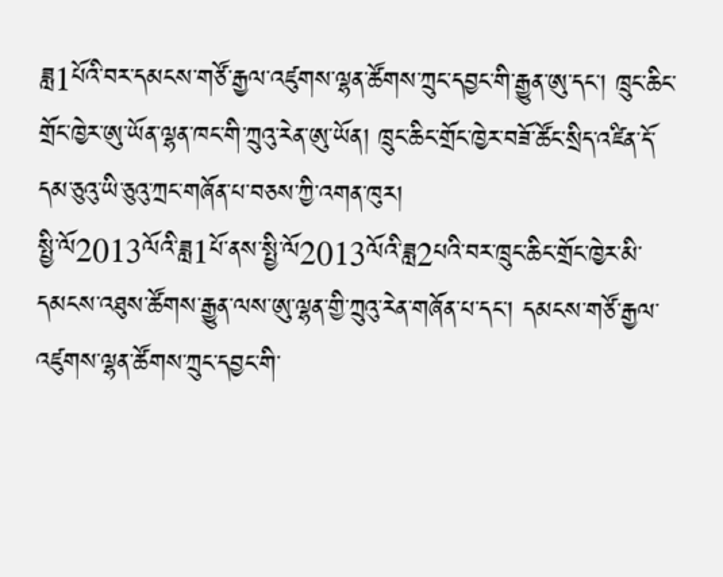ཟླ1པོའི་བར་དམངས་གཙོ་རྒྱལ་འཛུགས་ལྷན་ཚོགས་ཀྲུང་དབྱང་གི་རྒྱུན་ཨུ་དང་། ཁྲུང་ཆིང་གྲོང་ཁྱེར་ཨུ་ཡོན་ལྷན་ཁང་གི་ཀྲུའུ་རེན་ཨུ་ཡོན། ཁྲུང་ཆིང་གྲོང་ཁྱེར་བཟོ་ཚོང་སྲིད་འཛིན་དོ་དམ་ཅུའུ་ཡི་ཅུའུ་ཀྲང་གཞོན་པ་བཅས་ཀྱི་འགན་ཁུར།
སྤྱི་ལོ2013ལོའི་ཟླ1པོ་ནས་སྤྱི་ལོ2013ལོའི་ཟླ2པའི་བར་ཁྲུང་ཆིང་གྲོང་ཁྱེར་མི་དམངས་འཐུས་ཚོགས་རྒྱུན་ལས་ཨུ་ལྷན་གྱི་ཀྲུའུ་རེན་གཞོན་པ་དང་། དམངས་གཙོ་རྒྱལ་འཛུགས་ལྷན་ཚོགས་ཀྲུང་དབྱང་གི་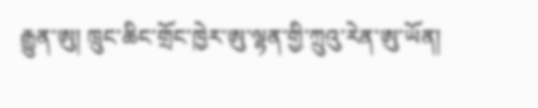རྒྱུན་ཨུ། ཁྲུང་ཆིང་གྲོང་ཁྱེར་ཨུ་ལྷན་གྱི་ཀྲུའུ་རེན་ཨུ་ཡོན།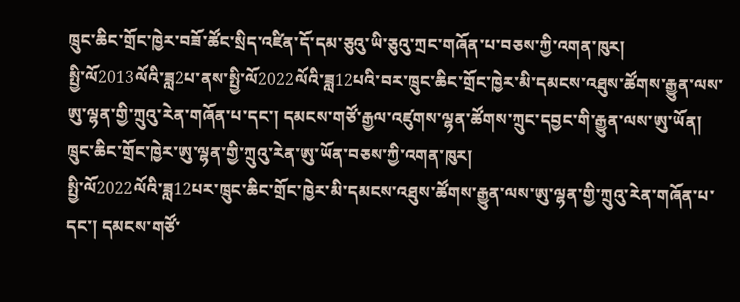ཁྲུང་ཆིང་གྲོང་ཁྱེར་བཟོ་ཚོང་སྲིད་འཛིན་དོ་དམ་ཅུའུ་ཡི་ཅུའུ་ཀྲང་གཞོན་པ་བཅས་ཀྱི་འགན་ཁུར།
སྤྱི་ལོ2013ལོའི་ཟླ2པ་ནས་སྤྱི་ལོ2022ལོའི་ཟླ12པའི་བར་ཁྲུང་ཆིང་གྲོང་ཁྱེར་མི་དམངས་འཐུས་ཚོགས་རྒྱུན་ལས་ཨུ་ལྷན་གྱི་ཀྲུའུ་རེན་གཞོན་པ་དང་། དམངས་གཙོ་རྒྱལ་འཛུགས་ལྷན་ཚོགས་ཀྲུང་དབྱང་གི་རྒྱུན་ལས་ཨུ་ཡོན། ཁྲུང་ཆིང་གྲོང་ཁྱེར་ཨུ་ལྷན་གྱི་ཀྲུའུ་རེན་ཨུ་ཡོན་བཅས་ཀྱི་འགན་ཁུར།
སྤྱི་ལོ2022ལོའི་ཟླ12པར་ཁྲུང་ཆིང་གྲོང་ཁྱེར་མི་དམངས་འཐུས་ཚོགས་རྒྱུན་ལས་ཨུ་ལྷན་གྱི་ཀྲུའུ་རེན་གཞོན་པ་དང་། དམངས་གཙོ་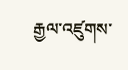རྒྱལ་འཛུགས་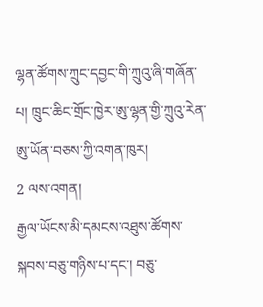ལྷན་ཚོགས་ཀྲུང་དབྱང་གི་ཀྲུའུ་ཞི་གཞོན་པ། ཁྲུང་ཆིང་གྲོང་ཁྱེར་ཨུ་ལྷན་གྱི་ཀྲུའུ་རེན་ཨུ་ཡོན་བཅས་ཀྱི་འགན་ཁུར།
2 ལས་འགན།
རྒྱལ་ཡོངས་མི་དམངས་འཐུས་ཚོགས་སྐབས་བཅུ་གཉིས་པ་དང་། བཅུ་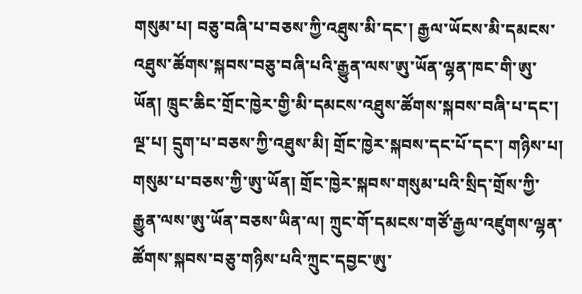གསུམ་པ། བཅུ་བཞི་པ་བཅས་ཀྱི་འཐུས་མི་དང་། རྒྱལ་ཡོངས་མི་དམངས་འཐུས་ཚོགས་སྐབས་བཅུ་བཞི་པའི་རྒྱུན་ལས་ཨུ་ཡོན་ལྷན་ཁང་གི་ཨུ་ཡོན། ཁྲུང་ཆིང་གྲོང་ཁྱེར་གྱི་མི་དམངས་འཐུས་ཚོགས་སྐབས་བཞི་པ་དང་། ལྔ་པ། དྲུག་པ་བཅས་ཀྱི་འཐུས་མི། གྲོང་ཁྱེར་སྐབས་དང་པོ་དང་། གཉིས་པ། གསུམ་པ་བཅས་ཀྱི་ཨུ་ཡོན། གྲོང་ཁྱེར་སྐབས་གསུམ་པའི་སྲིད་གྲོས་ཀྱི་རྒྱུན་ལས་ཨུ་ཡོན་བཅས་ཡིན་ལ། ཀྲུང་གོ་དམངས་གཙོ་རྒྱལ་འཛུགས་ལྷན་ཚོགས་སྐབས་བཅུ་གཉིས་པའི་ཀྲུང་དབྱང་ཨུ་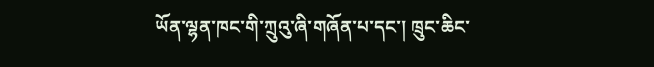ཡོན་ལྷན་ཁང་གི་ཀྲུའུ་ཞི་གཞོན་པ་དང་། ཁྲུང་ཆིང་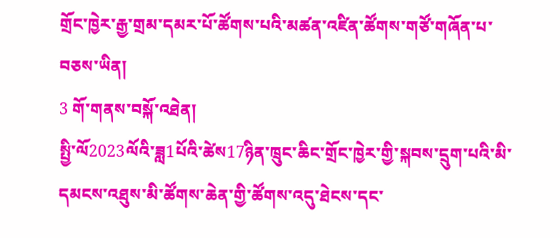གྲོང་ཁྱེར་རྒྱ་གྲམ་དམར་པོ་ཚོགས་པའི་མཚན་འཛིན་ཚོགས་གཙོ་གཞོན་པ་བཅས་ཡིན།
3 གོ་གནས་བསྐོ་འཐེན།
སྤྱི་ལོ2023ལོའི་ཟླ1པོའི་ཚེས17ཉིན་ཁྲུང་ཆིང་གྲོང་ཁྱེར་གྱི་སྐབས་དྲུག་པའི་མི་དམངས་འཐུས་མི་ཚོགས་ཆེན་གྱི་ཚོགས་འདུ་ཐེངས་དང་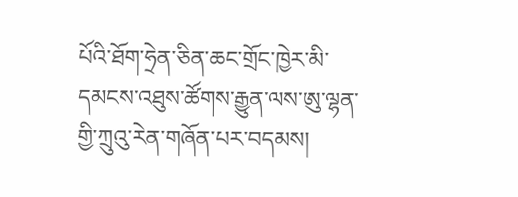པོའི་ཐོག་ཧྲེན་ཅིན་ཆང་གྲོང་ཁྱེར་མི་དམངས་འཐུས་ཚོགས་རྒྱུན་ལས་ཨུ་ལྷན་གྱི་ཀྲུའུ་རེན་གཞོན་པར་བདམས།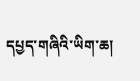དཔྱད་གཞིའི་ཡིག་ཆ།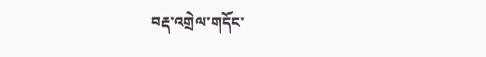བརྡ་འགྲེལ་གདོང་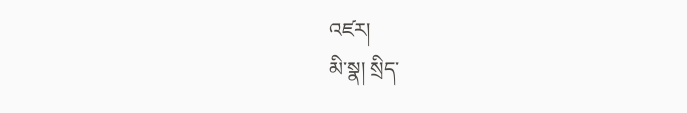འཛར།
མི་སྣ། སྲིད་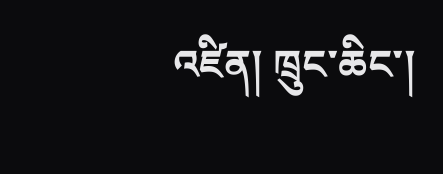འཛིན། ཁྲུང་ཆིང་།